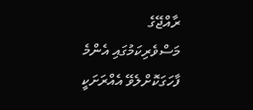ރާއްޖޭގެ މަސްވެރިކަމުގައި އެންމެ ފާހަގަކޮށްލެވޭ އެއްރަށަކީ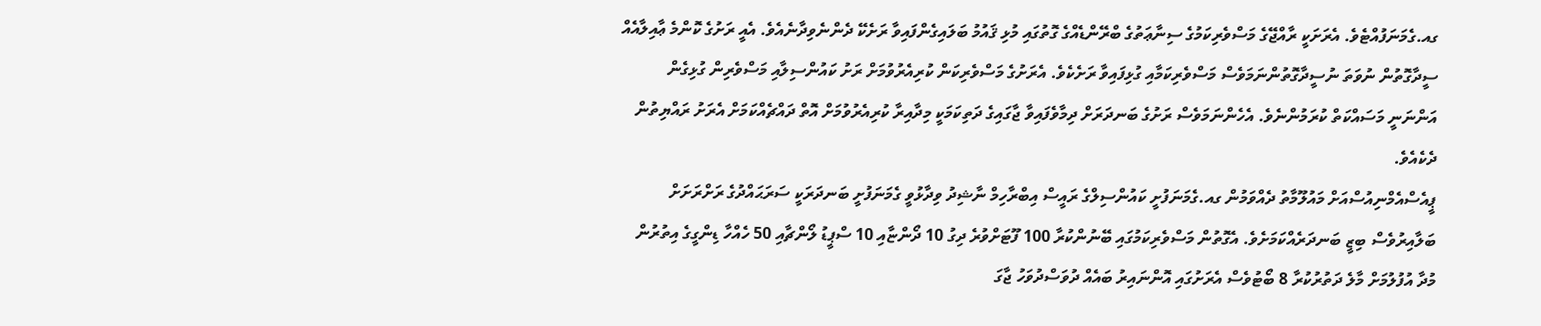ގއ.ގެމަނަފުއްޓެވެ. އެރަށަކީ ރާއްޖޭގެ މަސްވެރިކަމުގެ ސިނާޢަތުގެ ބްރޭންޑެއްގެ ގޮތުގައި މުޅި ޤައުމު ބަލައިގެންފައިވާ ރަށެކޭ ދެންނެވިދާނެއެވެ. އެއީ ރަށުގެ ކޮންމެ ޢާއިލާއެއް ސީދާގޮތުން ނުވަތަ ނުސީދާގޮތުންނަމަވެސް މަސްވެރިކަމާއި ގުޅިފައިވާ ރަށެކެވެ. އެރަށުގެ މަސްވެރިކަން ކުރިއެރުވުމަށް ރަށު ކައުންސިލާއި މަސްވެރިން ގުޅިގެން އަންނަނީ މަސައްކަތް ކުރަމުންނެވެ. އެހެންނަމަވެސް ރަށުގެ ބަނދަރަށް ދިމާވެފައިވާ ޖާގައިގެ ދަތިކަމަކީ މިދާއިރާ ކުރިއެރުވުމަށް އޮތް ދައްޗެއްކަމަށް އެރަށު ރައްޔިތުން ދެކެއެވެ.
ޕީއެސްއެމްނިއުސްއަށް މައުލޫމާތު ދެއްވަމުން ގއ.ގެމަނަފުށީ ކައުންސިލްގެ ރައީސް އިބްރާހިމް ނާޝިދު ވިދާޅުވީ ގެމަނަފުށީ ބަނދަރަކީ ސަރަޙައްދުގެ ރަށްރަށަށް ބަލާއިރުވެސް ބިޒީ ބަނދަރެއްކަމަށެވެ. އެގޮތުން މަސްވެރިކަމުގައި ބޭނުންކުރާ 100 ފޫޓަށްވުރެ ދިގު 10 ދޯންޏާއި 10 ސްޕީޑު ލޯންޗާއި 50 ހެއްހާ ޑިންގީގެ އިތުރުން މުދާ އުފުލުމަށް މާލެ ދަތުރުކުރާ 8 ބޯޓުވެސް އެރަށުގައި އޮންނައިރު ބައެއް ދުވަސްދުވަހު ޖާގަ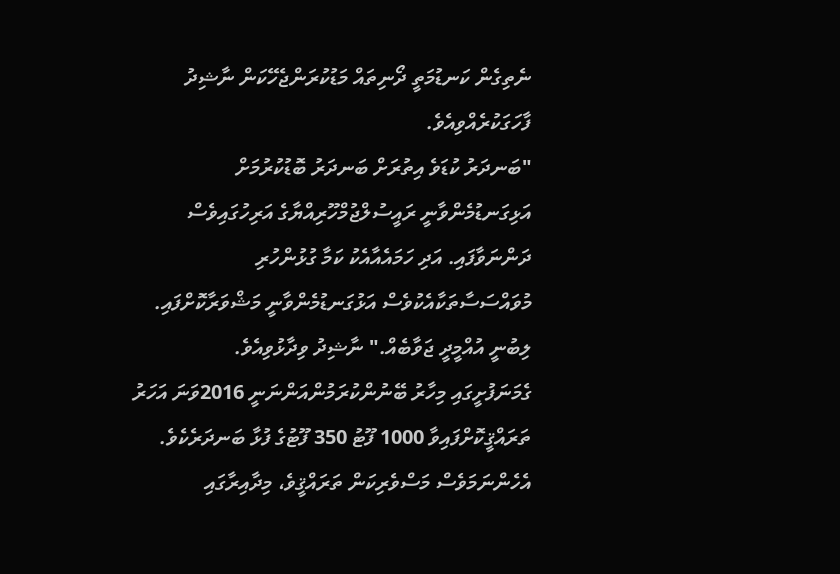ނެތިގެން ކަނޑުމަތީ ދޯނިތައް މަޑުކުރަންޖެހޭކަން ނާޝިދު ފާހަގަކުރެއްވިއެވެ.
"ބަނދަރު ކުޑަވެ އިތުރަށް ބަނދަރު ބޮޑުކުރުމަށް އަޅިގަނޑުމެންވާނީ ރައީސުލްޖުމްހޫރިއްޔާގެ އަރިހުގައިވެސް ދަންނަވާފައި. އަދި ހަމައެއާއެކު ކަމާ ގުޅުންހުރި މުވައްސަސާތަކާއެކުވެސް އަޅުގަނޑުމެންވާނީ މަޝްވަރާކޮށްފައި. ލިބުނީ އުއްމީދީ ޖަވާބެއް." ނާޝިދު ވިދާޅުވިއެވެ.
ގެމަނަފުށީގައި މިހާރު ބޭނުންކުރަމުންއަންނަނީ 2016ވަނަ އަހަރު ތަރައްޤީކޮށްފައިވާ 1000 ފޫޓު 350 ފޫޓުގެ ފުޅާ ބަނދަރެކެވެ. އެހެންނަމަވެސް މަސްވެރިކަން ތަރައްޤީވެ، މިދާއިރާގައި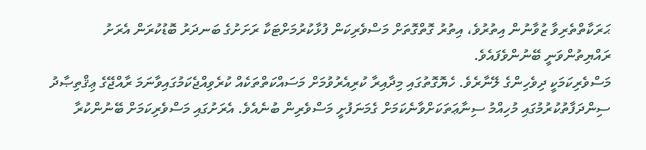ޙަރަކާތްތެރިވާ ޒުވާނުން އިތުރުވެ، އިތުރު ގޮތްގޮތަށް މަސްވެރިކަން ފުޅާކުރުމަށްޓަކާ ރަށަށުގެ ބަނދަރު ބޮޑުކުރަން އެރަށު ރައްޔިތުންވަނީ ބޭނުންވެފައެވެ.
މަސްވެރިކަމަކީ ދިވެހިންގެ ލޭނާރެވެ. ހެޔޮގޮތުގައި މިދާއިރާ ކުރިއެރުވުމަށް މަސައްކަތްތަކެއް ކުރެވިއްޖެކަމުގައިވާނަމަ ރާއްޖޭގެ ޢިޤްތިޞާދު ސިންދަފާތުކުރުމުގައި މުހިއްމު ސިނާޢަތަކަށްވާނެކަމަށް ގެމަނަފުށީ މަސްވެރިން ބުނެއެވެ. އެރަށުގައި މަސްވެރިކަމަށް ބޭނުންކުރާ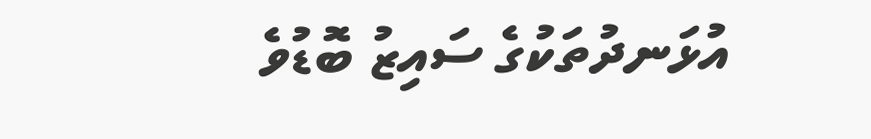އުޅަނދުތަކުގެ ސައިޒު ބޮޑުވެ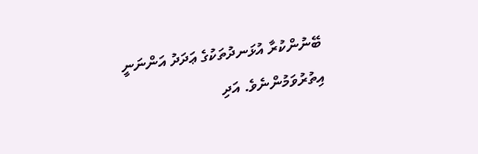ބޭނުންކުރާ އުޅަނދުތަކުގެ ޢަދަދު އަންނަނީ އިތުރުވަމުންނެވެ. އަދި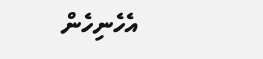އެހެނިހެން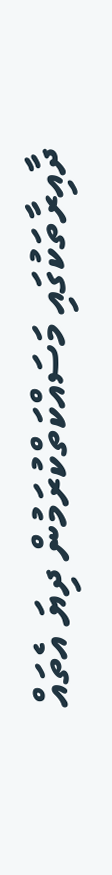ދާއިރާތަކުގައި މަސައްކަތްކުރަމުން ދިޔަ އެތައް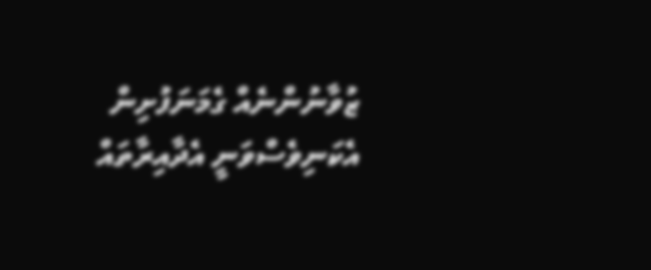ޒުވާނުންނެއް ގެމަނަފުށިން އެކަނިވެސްވަނީ އެދާއިރާތައް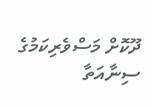ދޫކޮށް މަސްވެރިކަމުގެ ސިނާއަތާ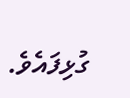ގުޅިފައެވެ.